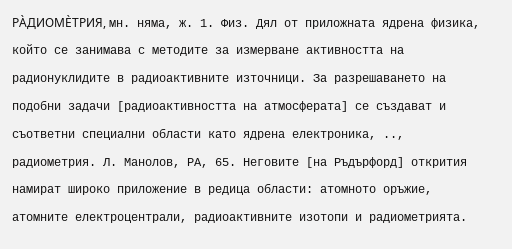РА̀ДИОМЀТРИЯ, мн. няма, ж. 1. Физ. Дял от приложната ядрена физика, който се занимава с методите за измерване активността на радионуклидите в радиоактивните източници. За разрешаването на подобни задачи [радиоактивността на атмосферата] се създават и съответни специални области като ядрена електроника, .., радиометрия. Л. Манолов, РА, 65. Неговите [на Ръдърфорд] открития намират широко приложение в редица области: атомното оръжие, атомните електроцентрали, радиоактивните изотопи и радиометрията.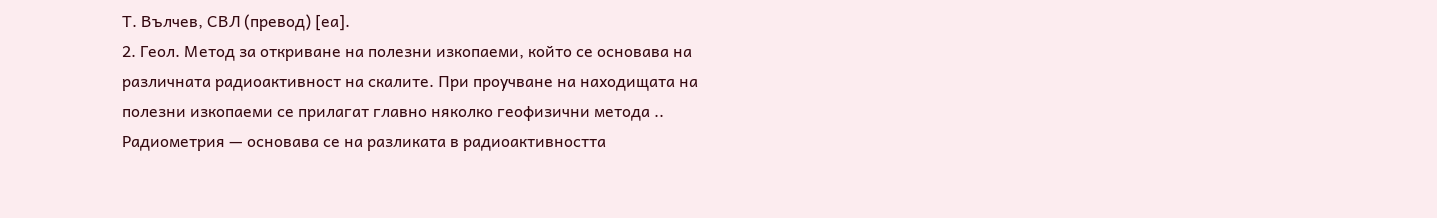Т. Вълчев, СВЛ (превод) [еа].
2. Геол. Метод за откриване на полезни изкопаеми, който се основава на различната радиоактивност на скалите. При проучване на находищата на полезни изкопаеми се прилагат главно няколко геофизични метода .. Радиометрия — основава се на разликата в радиоактивността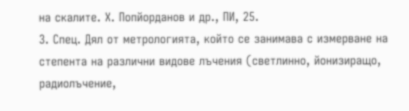на скалите. Х. Попйорданов и др., ПИ, 25.
3. Спец. Дял от метрологията, който се занимава с измерване на степента на различни видове лъчения (светлинно, йонизиращо, радиолъчение,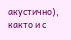акустично), както и с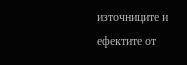източниците и ефектите от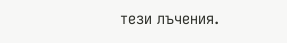тези лъчения.